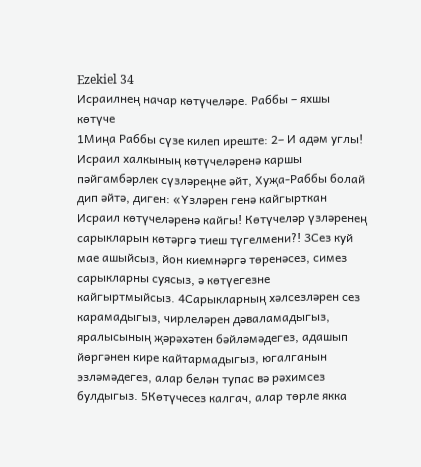Ezekiel 34
Исраилнең начар көтүчеләре. Раббы – яхшы көтүче
1Миңа Раббы сүзе килеп иреште: 2– И адәм углы! Исраил халкының көтүчеләренә каршы пәйгамбәрлек сүзләреңне әйт, Хуҗа-Раббы болай дип әйтә, диген: «Үзләрен генә кайгырткан Исраил көтүчеләренә кайгы! Көтүчеләр үзләренең сарыкларын көтәргә тиеш түгелмени?! 3Сез куй мае ашыйсыз, йон киемнәргә төренәсез, симез сарыкларны суясыз, ә көтүегезне кайгыртмыйсыз. 4Сарыкларның хәлсезләрен сез карамадыгыз, чирлеләрен дәваламадыгыз, яралысының җәрәхәтен бәйләмәдегез, адашып йөргәнен кире кайтармадыгыз, югалганын эзләмәдегез, алар белән тупас вә рәхимсез булдыгыз. 5Көтүчесез калгач, алар төрле якка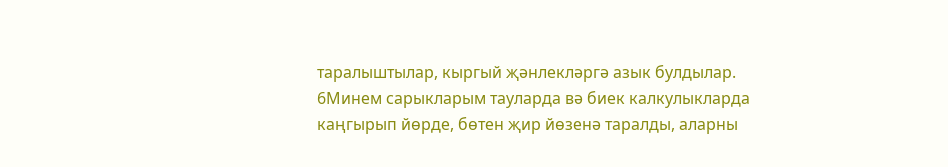таралыштылар, кыргый җәнлекләргә азык булдылар. 6Минем сарыкларым тауларда вә биек калкулыкларда каңгырып йөрде, бөтен җир йөзенә таралды, аларны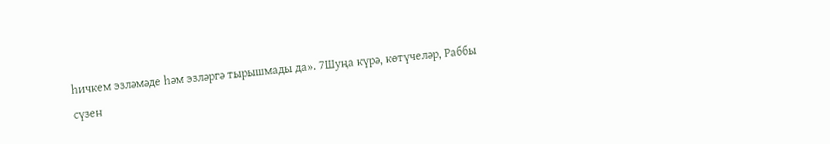һичкем эзләмәде һәм эзләргә тырышмады да». 7Шуңа күрә, көтүчеләр, Раббы сүзен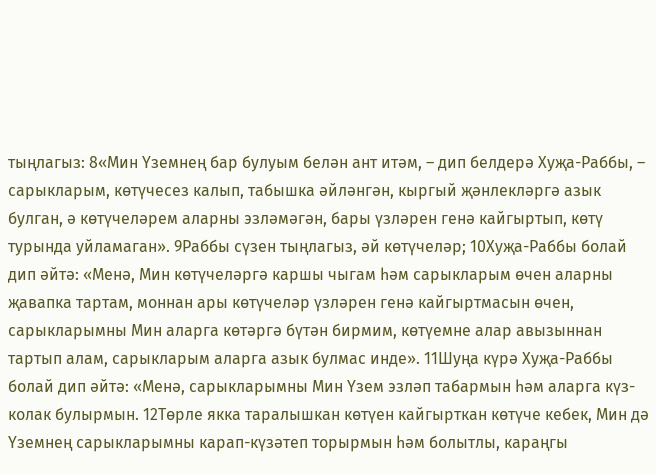тыңлагыз: 8«Мин Үземнең бар булуым белән ант итәм, – дип белдерә Хуҗа-Раббы, – сарыкларым, көтүчесез калып, табышка әйләнгән, кыргый җәнлекләргә азык булган, ә көтүчеләрем аларны эзләмәгән, бары үзләрен генә кайгыртып, көтү турында уйламаган». 9Раббы сүзен тыңлагыз, әй көтүчеләр; 10Хуҗа-Раббы болай дип әйтә: «Менә, Мин көтүчеләргә каршы чыгам һәм сарыкларым өчен аларны җавапка тартам, моннан ары көтүчеләр үзләрен генә кайгыртмасын өчен, сарыкларымны Мин аларга көтәргә бүтән бирмим, көтүемне алар авызыннан тартып алам, сарыкларым аларга азык булмас инде». 11Шуңа күрә Хуҗа-Раббы болай дип әйтә: «Менә, сарыкларымны Мин Үзем эзләп табармын һәм аларга күз-колак булырмын. 12Төрле якка таралышкан көтүен кайгырткан көтүче кебек, Мин дә Үземнең сарыкларымны карап-күзәтеп торырмын һәм болытлы, караңгы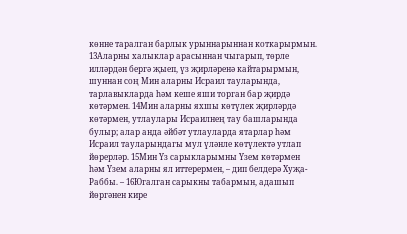көнне таралган барлык урыннарыннан коткарырмын. 13Аларны халыклар арасыннан чыгарып, төрле илләрдән бергә җыеп, үз җирләренә кайтарырмын, шуннан соң Мин аларны Исраил тауларында, тарлавыкларда һәм кеше яши торган бар җирдә көтәрмен. 14Мин аларны яхшы көтүлек җирләрдә көтәрмен, утлаулары Исраилнең тау башларында булыр; алар анда әйбәт утлауларда ятарлар һәм Исраил тауларындагы мул үләнле көтүлектә утлап йөрерләр. 15Мин Үз сарыкларымны Үзем көтәрмен һәм Үзем аларны ял иттерермен, – дип белдерә Хуҗа-Раббы. – 16Югалган сарыкны табармын, адашып йөргәнен кире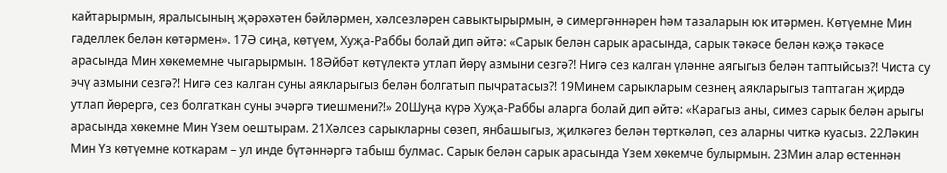кайтарырмын, яралысының җәрәхәтен бәйләрмен, хәлсезләрен савыктырырмын, ә симергәннәрен һәм тазаларын юк итәрмен. Көтүемне Мин гаделлек белән көтәрмен». 17Ә сиңа, көтүем, Хуҗа-Раббы болай дип әйтә: «Сарык белән сарык арасында, сарык тәкәсе белән кәҗә тәкәсе арасында Мин хөкемемне чыгарырмын. 18Әйбәт көтүлектә утлап йөрү азмыни сезгә?! Нигә сез калган үләнне аягыгыз белән таптыйсыз?! Чиста су эчү азмыни сезгә?! Нигә сез калган суны аякларыгыз белән болгатып пычратасыз?! 19Минем сарыкларым сезнең аякларыгыз таптаган җирдә утлап йөрергә, сез болгаткан суны эчәргә тиешмени?!» 20Шуңа күрә Хуҗа-Раббы аларга болай дип әйтә: «Карагыз аны, симез сарык белән арыгы арасында хөкемне Мин Үзем оештырам. 21Хәлсез сарыкларны сөзеп, янбашыгыз, җилкәгез белән төрткәләп, сез аларны читкә куасыз. 22Ләкин Мин Үз көтүемне коткарам – ул инде бүтәннәргә табыш булмас. Сарык белән сарык арасында Үзем хөкемче булырмын. 23Мин алар өстеннән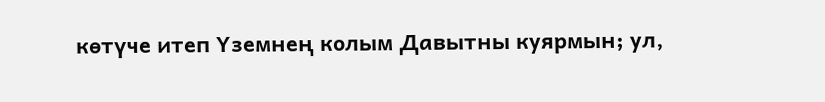көтүче итеп Үземнең колым Давытны куярмын; ул,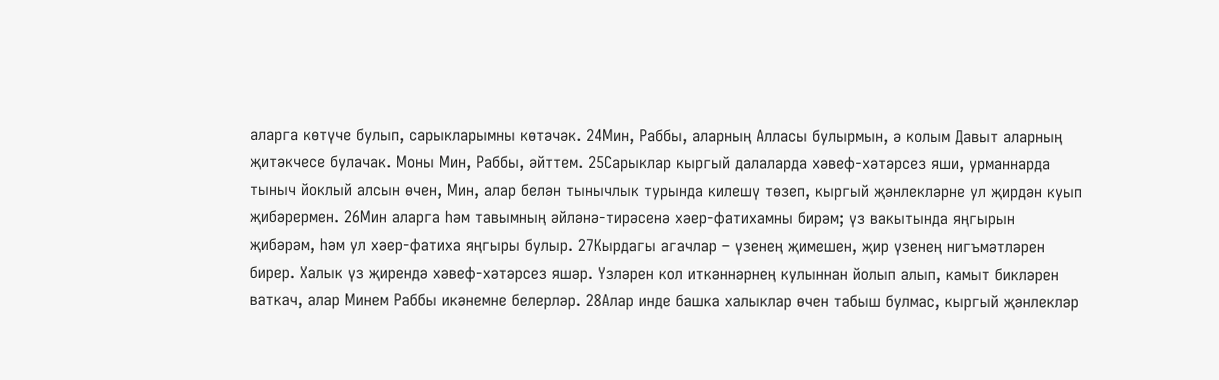аларга көтүче булып, сарыкларымны көтәчәк. 24Мин, Раббы, аларның Алласы булырмын, ә колым Давыт аларның җитәкчесе булачак. Моны Мин, Раббы, әйттем. 25Сарыклар кыргый далаларда хәвеф-хәтәрсез яши, урманнарда тыныч йоклый алсын өчен, Мин, алар белән тынычлык турында килешү төзеп, кыргый җәнлекләрне ул җирдән куып җибәрермен. 26Мин аларга һәм тавымның әйләнә-тирәсенә хәер-фатихамны бирәм; үз вакытында яңгырын җибәрәм, һәм ул хәер-фатиха яңгыры булыр. 27Кырдагы агачлар – үзенең җимешен, җир үзенең нигъмәтләрен бирер. Халык үз җирендә хәвеф-хәтәрсез яшәр. Үзләрен кол иткәннәрнең кулыннан йолып алып, камыт бикләрен ваткач, алар Минем Раббы икәнемне белерләр. 28Алар инде башка халыклар өчен табыш булмас, кыргый җәнлекләр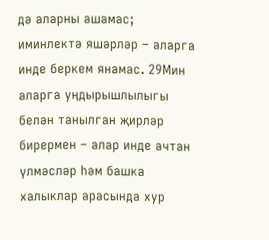дә аларны ашамас; иминлектә яшәрләр – аларга инде беркем янамас. 29Мин аларга уңдырышлылыгы белән танылган җирләр бирермен – алар инде ачтан үлмәсләр һәм башка халыклар арасында хур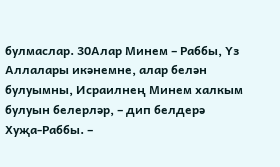булмаслар. 30Алар Минем – Раббы, Үз Аллалары икәнемне, алар белән булуымны, Исраилнең Минем халкым булуын белерләр, – дип белдерә Хуҗа-Раббы. –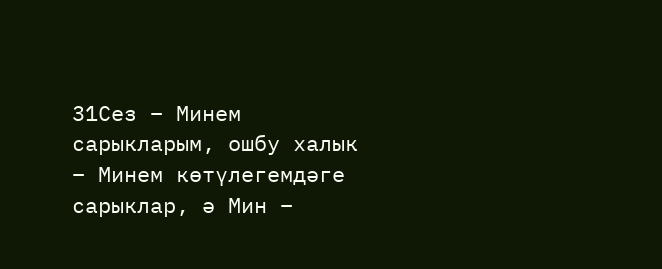31Сез – Минем сарыкларым, ошбу халык – Минем көтүлегемдәге сарыклар, ә Мин –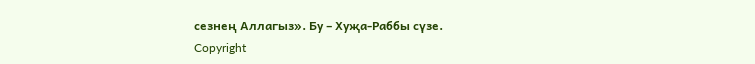сезнең Аллагыз». Бу – Хуҗа-Раббы сүзе.
Copyright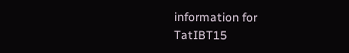information for
TatIBT15